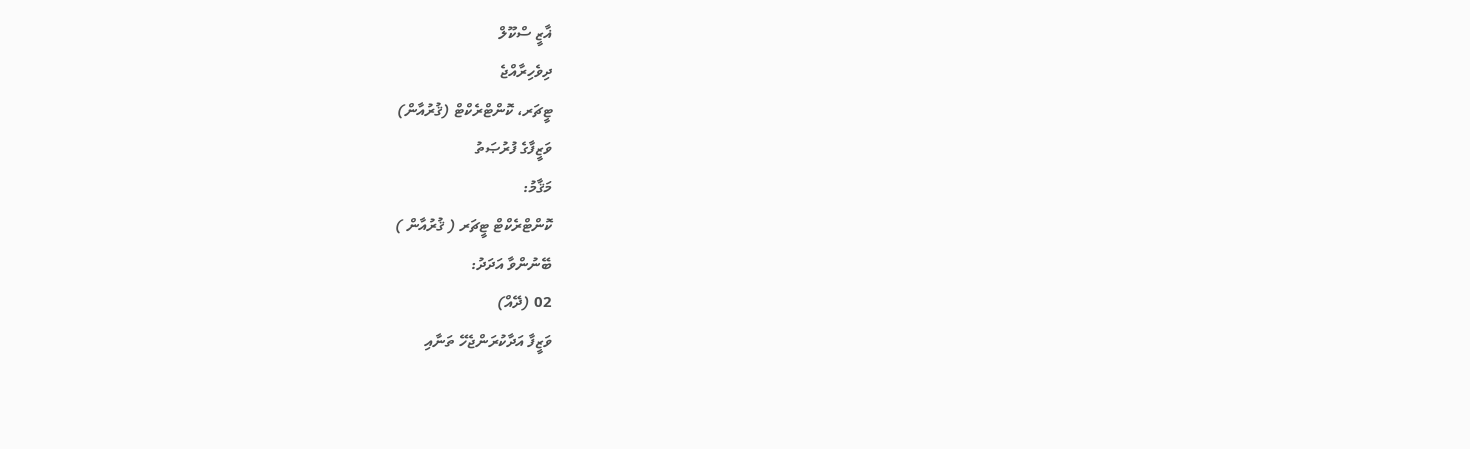ޣާޒީ ސްކޫލް
ދިވެހިރާއްޖެ
ޓީޗަރ، ކޮންޓްރެކްޓް (ޤުރުއާން)
ވަޒީފާގެ ފުރުޞަތު
މަޤާމު:
ކޮންޓްރެކްޓް ޓީޗަރ ( ޤުރުއާން )
ބޭނުންވާ އަދަދު:
02 (ދޭއް)
ވަޒީފާ އަދާކުރަންޖެހޭ ތަނާއި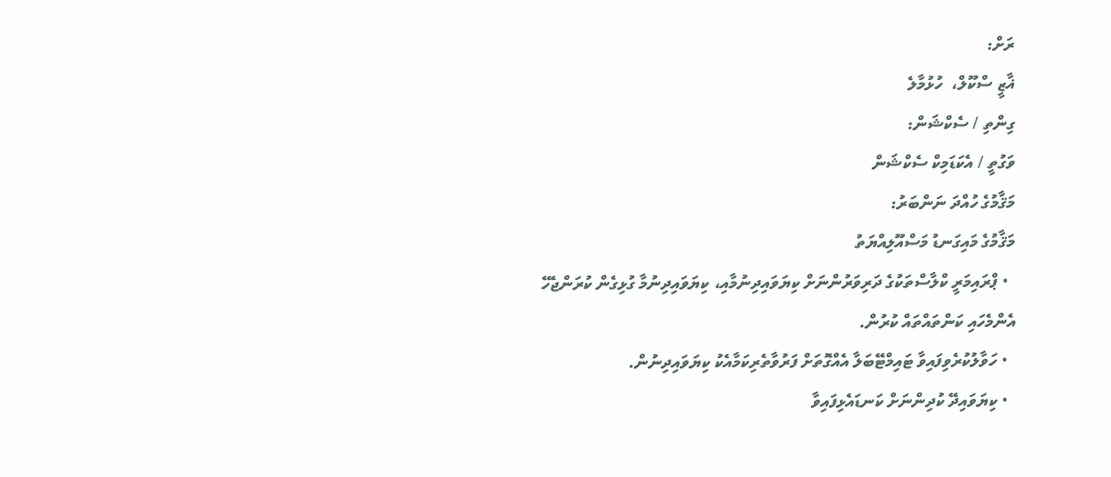ރަށް:
ޣާޒީ ސްކޫލް،  ހުޅުމާލެ
ގިންތި / ސެކްޝަން:
ވަގުތީ / އެކަޑަމިކް ސެކްޝަން
މަޤާމުގެ ހުއްދަ ނަންބަރު:
މަޤާމުގެ މައިގަނޑު މަސްއޫލިއްޔަތު
  • ޕްރައިމަރީ ކްލާސްތަކުގެ ދަރިވަރުންނަށް ކިޔަވައިދިނުމާއި، ކިޔަވައިދިނުމާ ގުޅިގެން ކުރަންޖެހޭ އެންމެހައި ކަންތައްތައް ކުރުން.
  • ހަވާލުކުރެވިފައިވާ ޓައިމްޓޭބަލާ އެއްގޮތަށް ފަރުވާތެރިކަމާއެކު ކިޔަވައިދިނުން.
  • ކިޔަވައިދޭ ކުދިންނަށް ކަނޑައެޅިފައިވާ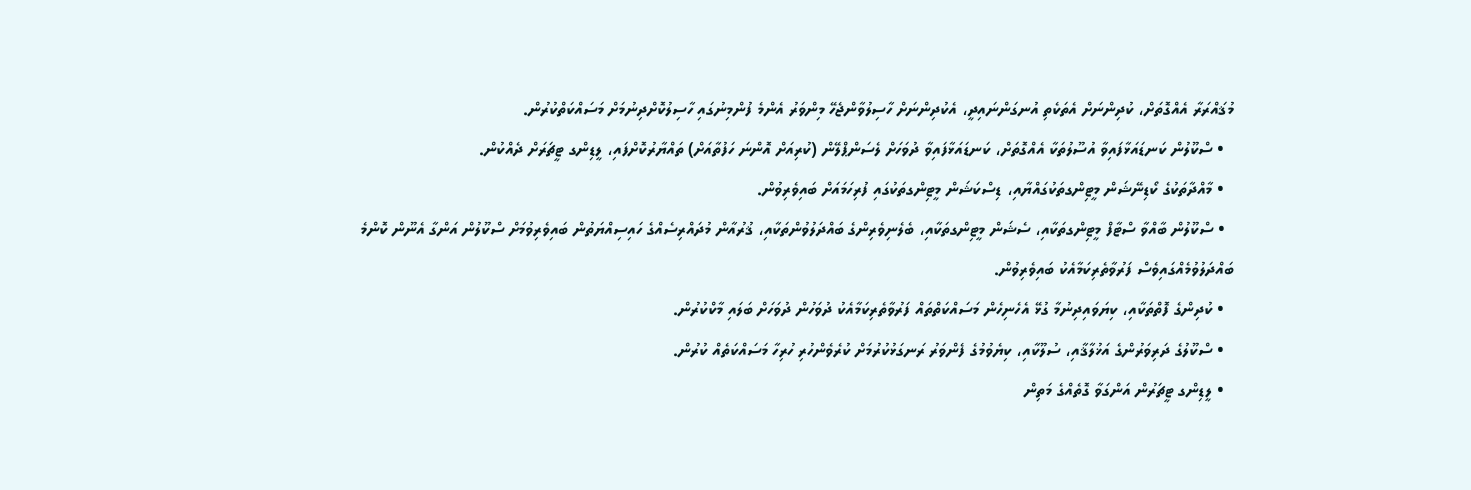މުޤައްރަރާ އެއްގޮތަށް، ކުދިންނަށް އެތަކެތި އުނގަންނައިދީ، އެކުދިންނަށް ހާސިލުވާންޖެހޭ މިންވަރު އެންމެ ފުންމިނުގައި ހާސިލުކޮށްދިނުމަށް މަސައްކަތްކުރުން.
  • ސްކޫލުން ކަނޑައަޅާފައިވާ އުސޫލުތަކާ އެއްގޮތަށް، ކަނޑައަޅާފައިވާ ދުވަހަށް ލެސަންޕްލޭން (ކުރިއަށް އޮންނަ ހަފުތާއަށް) ތައްޔާރުކޮށްފައި، ލީޑިންގ ޓީޗަރަށް ދެއްކުން.
  • މާއްދާތަކުގެ ކޯޑިނޭޝަން މީޓިންގތަކުގައްޔާއި، ޑިސްކަޝަން މީޓިންގތަކުގައި ފުރިހަމައަށް ބައިވެރިވުން.
  • ސްކޫލުން ބާއްވާ ސްޓާފް މީޓިންގތަކާއި، ސެޝަން މީޓިންގތަކާއި، ބެލެނިވެރިންގެ ބައްދަލުވުންތަކާއި، ޤުރުއާން މުދައްރިސެއްގެ ހައިސިއްޔަތުން ބައިވެރިވުމަށް ސްކޫލުން އަންގާ އެނޫން ކޮންމެ ބައްދަލުވުމެއްގައިވެސް ފަރުވާތެރިކަމާއެކު ބައިވެރިވުން.
  • ކުދިންގެ ފޮތްތަކާއި، ކިޔަވައިދިނުމާ ގުޅޭ އެހެނިހެން މަސައްކަތްތައް ފަރުވާތެރިކަމާއެކު ދުވަހުން ދުވަހަށް ބަލައި މާކްކުރުން.
  • ސްކޫލުގެ ދަރިވަރުންގެ އަޚުލާޤާއި، ސުލޫކާއި، ކިޔެވުމުގެ ފެންވަރު ރަނގަޅުކުރުމަށް ކުރެވެންހުރި ހުރިހާ މަސައްކަތެއް ކުރުން.
  • ލީޑިންގ ޓީޗަރުން އަންގަވާ ގޮތެއްގެ މަތިން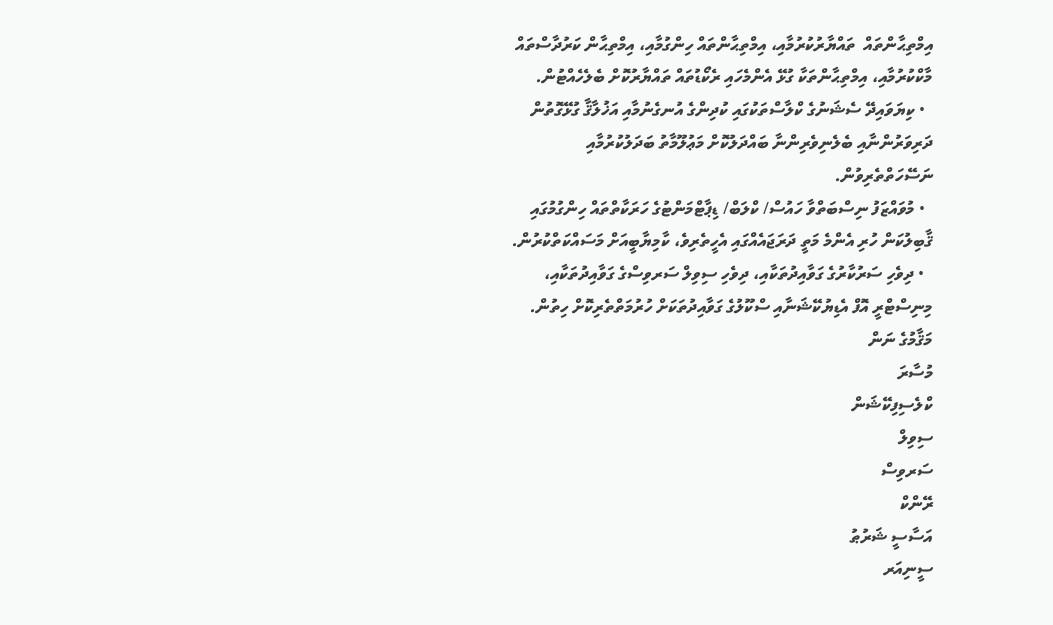އިމްތިޙާންތައް  ތައްޔާރުކުރުމާއި، އިމްތިޙާންތައް ހިންގުމާއި، އިމްތިޙާން ކަރުދާސްތައް މާކްކުރުމާއި، އިމްތިޙާންތަކާ ގުޅޭ އެންމެހައި ރެކޯޑުތައް ތައްޔާރުކޮށް ބެލެހެއްޓުން.
  • ކިޔަވައިދޭ ސެޝަނުގެ ކްލާސްތަކުގައި ކުދިންގެ އުނގެނުމާއި އަޚުލާޤާ ގުޅޭގޮތުން ދަރިވަރުންނާއި ބެލެނިވެރިންނާ ބައްދަލުކޮށް މަޢުލޫމާތު ބަދަލުކުރުމާއި ނަސޭހަތްތެރިވުން.
  • މުވައްޒަފު ނިސްބަތްވާ ހައުސް/ ކްލަބް/ ޑިޕާޓްމަންޓުގެ ހަރަކާތްތައް ހިންގުމުގައި ޤާބިލުކަން ހުރި އެންމެ މަތީ ދަރަޖައެއްގައި އެހީތެރިވެ، ކާމިޔާބީއަށް މަސައްކަތްކުރުން.
  • ދިވެހި ސަރުކާރުގެ ގަވާއިދުތަކާއި، ދިވެހި ސިވިލް ސަރވިސްގެ ގަވާއިދުތަކާއި، މިނިސްޓްރީ އޮފް އެޑިޔުކޭޝަނާއި ސްކޫލުގެ ގަވާއިދުތަކަށް ހުރުމަތްތެރިކޮށް ހިތުން.
މަޤާމުގެ ނަން
މުސާރަ
ކްލެސިފިކޭޝަން
ސިވިލް
ސަރވިސް
ރޭންކް
އަސާސީ ޝަރުޠު
ސީނިއަރ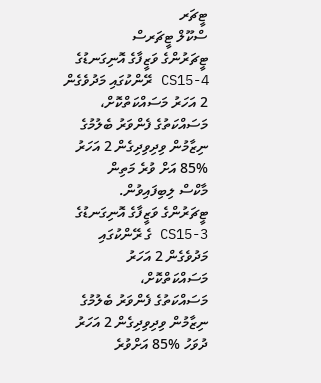ޓީޗަރ
ސްކޫލް ޓީޗަރސް
ޓީޗަރުންގެ ވަޒީފާގެ އޮނިގަނޑުގެ CS15-4 ރޭންކުގައި މަދުވެގެން 2 އަހަރު މަސައްކަތްކޮށް،
މަސައްކަތުގެ ފެންވަރު ބެލުމުގެ ނިޒާމުން ވިދިވިދިގެން 2 އަހަރު %85 އަށް ވުރެ މަތިން
މާކްސް ލިބިފައިވުން.
ޓީޗަރުންގެ ވަޒީފާގެ އޮނިގަނޑުގެ CS15-3 ގެ ރޭންކުގައި މަދުވެގެން 2 އަހަރު މަސައްކަތްކޮށް،
މަސައްކަތުގެ ފެންވަރު ބެލުމުގެ ނިޒާމުން ވިދިވިދިގެން 2 އަހަރު ދުވަހު %85 އަށްވުރެ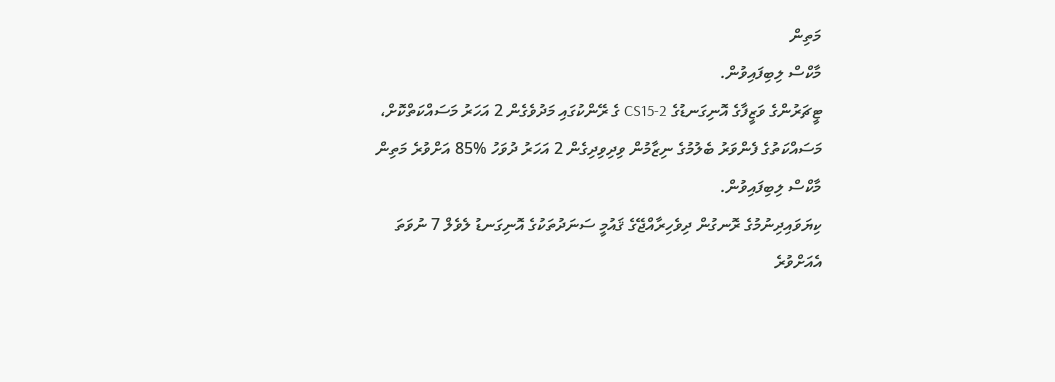މަތިން
މާކްސް ލިބިފައިވުން.
ޓީޗަރުންގެ ވަޒީފާގެ އޮނިގަނޑުގެ CS15-2 ގެ ރޭންކުގައި މަދުވެގެން 2 އަހަރު މަސައްކަތްކޮށް،
މަސައްކަތުގެ ފެންވަރު ބެލުމުގެ ނިޒާމުން ވިދިވިދިގެން 2 އަހަރު ދުވަހު %85 އަށްވުރެ މަތިން
މާކްސް ލިބިފައިވުން.
ކިޔަވައިދިނުމުގެ ރޮނގުން ދިވެހިރާއްޖޭގެ ޤައުމީ ސަނަދުތަކުގެ އޮނިގަނޑު ލެވެލް 7 ނުވަތަ
އެއަށްވުރެ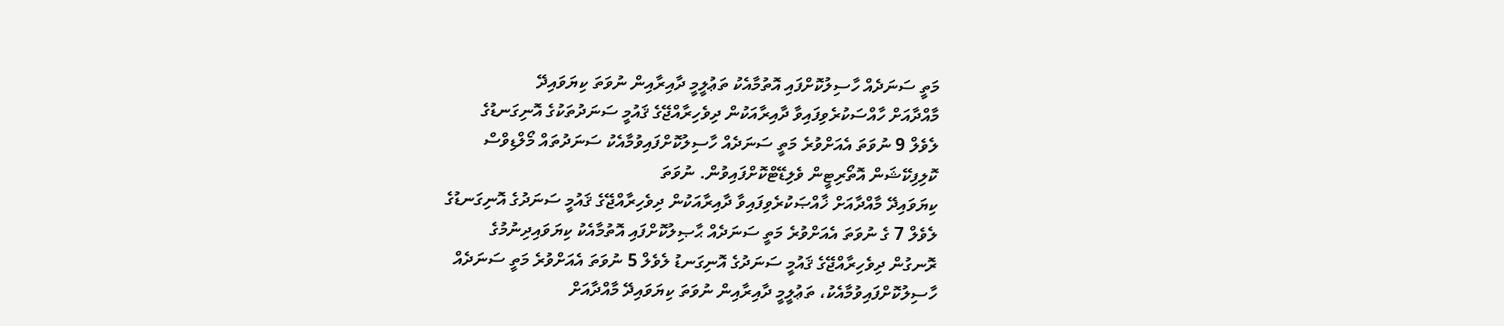މަތީ ސަނަދެއް ހާސިލުކޮށްފައި އޮތުމާއެކު ތަޢުލީމީ ދާއިރާއިން ނުވަތަ ކިޔަވައިދޭ
މާއްދާއަށް ހާއްސަކުރެވިފައިވާ ދާއިރާއަކުން ދިވެހިރާއްޖޭގެ ޤައުމީ ސަނަދުތަކުގެ އޮނިގަނޑުގެ
ލެވެލް 9 ނުވަތަ އެއަށްވުރެ މަތީ ސަނަދެއް ހާސިލުކޮށްފައިވުމާއެކު ސަނަދުތައް މޯލްޑިވްސް
ކޮލިފިކޭޝަން އޮތޯރިޓީން ވެލިޑޭޓްކޮށްފައިވުން. ނުވަތަ
ކިޔަވައިދޭ މާއްދާއަށް ޚާއްޞަކުރެވިފައިވާ ދާއިރާއަކުން ދިވެހިރާއްޖޭގެ ޤައުމީ ސަނަދުގެ އޮނިގަނޑުގެ
ލެވެލް 7 ގެ ނުވަތަ އެއަށްވުރެ މަތީ ސަނަދެއް ޙާޞިލުކޮށްފައި އޮތުމާއެކު ކިޔަވައިދިނުމުގެ
ރޮނގުން ދިވެހިރާއްޖޭގެ ޤައުމީ ސަނަދުގެ އޮނިގަނޑު ލެވެލް 5 ނުވަތަ އެއަށްވުރެ މަތީ ސަނަދެއް
ހާސިލުކޮށްފައިވުމާއެކު، ތަޢުލީމީ ދާއިރާއިން ނުވަތަ ކިޔަވައިދޭ މާއްދާއަށް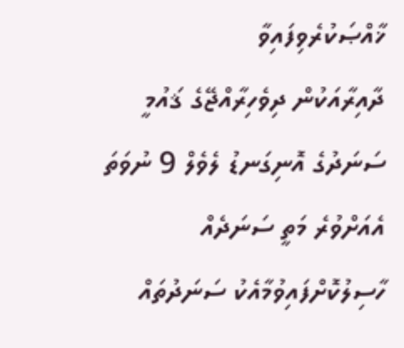ޚާއްޞަކުރެވިފައިވާ
ދާއިރާއަކުން ދިވެހިރާއްޖޭގެ ޤައުމީ ސަނަދުގެ އޮނިގަނޑު ލެވެލް 9 ނުވަތަ އެއަށްވުރެ މަތީ ސަނަދެއް
ހާސިލުކޮށްފައިވުމާއެކު ސަނަދުތައް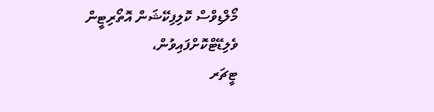މޯލްޑިވްސް ކޮލިފިކޭޝަން އޮތޯރިޓީން ވެލިޑޭޓްކޮށްފައިވުން،
ޓީޗަރ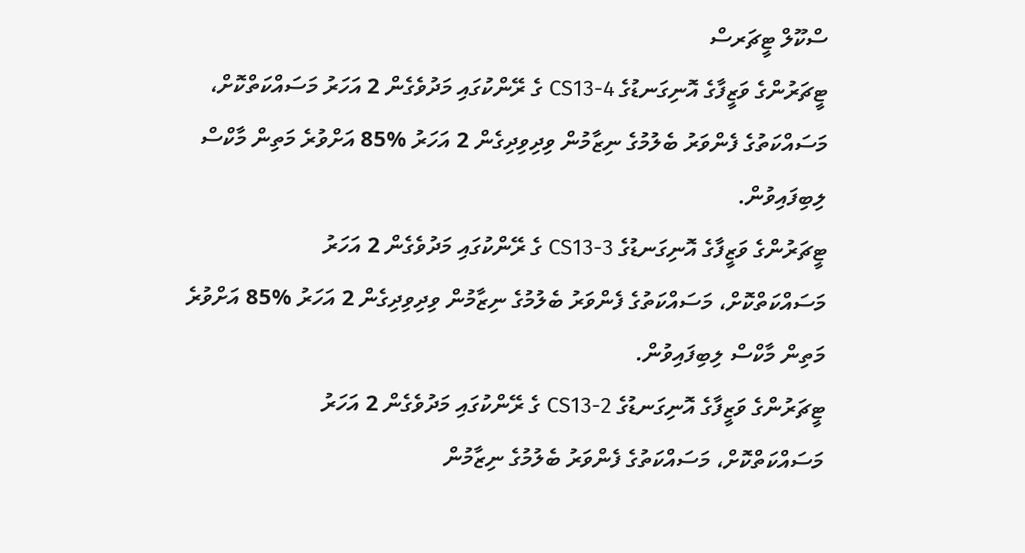ސްކޫލް ޓީޗަރސް
ޓީޗަރުންގެ ވަޒީފާގެ އޮނިގަނޑުގެ 4-CS13 ގެ ރޭންކުގައި މަދުވެގެން 2 އަހަރު މަސައްކަތްކޮށް،
މަސައްކަތުގެ ފެންވަރު ބެލުމުގެ ނިޒާމުން ވިދިވިދިގެން 2 އަހަރު %85 އަށްވުރެ މަތިން މާކްސް
ލިބިފައިވުން.
ޓީޗަރުންގެ ވަޒީފާގެ އޮނިގަނޑުގެ 3-CS13 ގެ ރޭންކުގައި މަދުވެގެން 2 އަހަރު
މަސައްކަތްކޮށް، މަސައްކަތުގެ ފެންވަރު ބެލުމުގެ ނިޒާމުން ވިދިވިދިގެން 2 އަހަރު %85 އަށްވުރެ
މަތިން މާކްސް ލިބިފައިވުން.
ޓީޗަރުންގެ ވަޒީފާގެ އޮނިގަނޑުގެ 2-CS13 ގެ ރޭންކުގައި މަދުވެގެން 2 އަހަރު
މަސައްކަތްކޮށް، މަސައްކަތުގެ ފެންވަރު ބެލުމުގެ ނިޒާމުން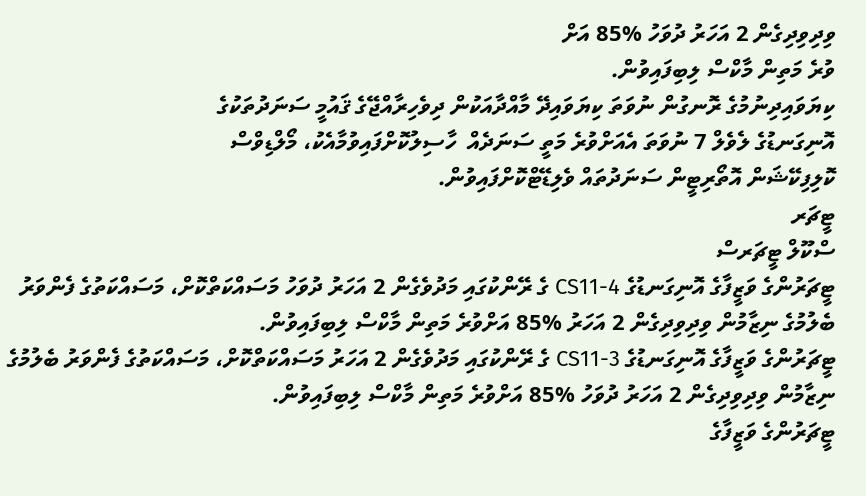ވިދިވިދިގެން 2 އަހަރު ދުވަހު %85 އަށް
ވުރެ މަތިން މާކްސް ލިބިފައިވުން.
ކިޔަވައިދިނުމުގެ ރޮނގުން ނުވަތަ ކިޔަވައިދޭ މާއްދާއަކުން ދިވެހިރާއްޖޭގެ ޤައުމީ ސަނަދުތަކުގެ
އޮނިގަނޑުގެ ލެވެލް 7 ނުވަތަ އެއަށްވުރެ މަތީ ސަނަދެއް  ހާސިލުކޮށްފައިވުމާއެކު، މޯލްޑިވްސް
ކޮލިފިކޭޝަން އޮތޯރިޓީން ސަނަދުތައް ވެލިޑޭޓްކޮށްފައިވުން.
ޓީޗަރ
ސްކޫލް ޓީޗަރސް
ޓީޗަރުންގެ ވަޒީފާގެ އޮނިގަނޑުގެ 4-CS11 ގެ ރޭންކުގައި މަދުވެގެން 2 އަހަރު ދުވަހު މަސައްކަތްކޮށް، މަސައްކަތުގެ ފެންވަރު ބެލުމުގެ ނިޒާމުން ވިދިވިދިގެން 2 އަހަރު %85 އަށްވުރެ މަތިން މާކްސް ލިބިފައިވުން.
ޓީޗަރުންގެ ވަޒީފާގެ އޮނިގަނޑުގެ 3-CS11 ގެ ރޭންކުގައި މަދުވެގެން 2 އަހަރު މަސައްކަތްކޮށް، މަސައްކަތުގެ ފެންވަރު ބެލުމުގެ ނިޒާމުން ވިދިވިދިގެން 2 އަހަރު ދުވަހު %85 އަށްވުރެ މަތިން މާކްސް ލިބިފައިވުން.
ޓީޗަރުންގެ ވަޒީފާގެ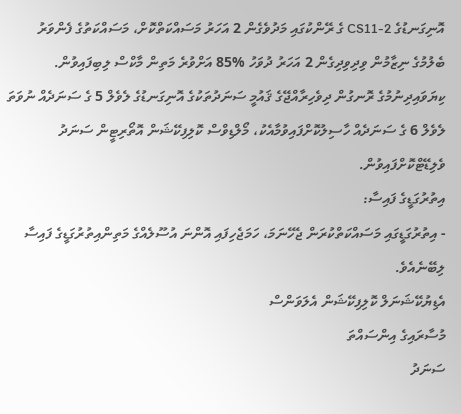އޮނިގަނޑުގެ CS11-2 ގެ ރޭންކުގައި މަދުވެގެން 2 އަހަރު މަސައްކަތްކޮށް، މަސައްކަތުގެ ފެންވަރު ބެލުމުގެ ނިޒާމުން ވިދިވިދިގެން 2 އަހަރު ދުވަހު %85 އަށްވުރެ މަތިން މާކްސް ލިބިފައިވުން.
ކިޔަވައިދިނުމުގެ ރޮނގުން ދިވެހިރާއްޖޭގެ ޤައުމީ ސަނަދުތަކުގެ އޮނިގަނޑުގެ ލެވެލް 5 ގެ ސަނަދެއް ނުވަތަ ލެވެލް 6 ގެ ސަނަދެއް ހާސިލުކޮށްފައިވުމާއެކު، މޯލްޑިވްސް ކޮލިފިކޭޝަން އޮތޯރިޓީން ސަނަދު ވެލިޑޭޓްކޮށްފައިވުން.
އިތުރުގަޑީގެ ފައިސާ:
- އިތުރުގަޑީގައި މަސައްކަތްކުރަން ޖެހޭނަމަ، ހަމަޖެހިފައި އޮންނަ އުސޫލެއްގެ މަތިންއިތުރުގަޑީގެ ފައިސާ ލިބޭނެއެވެ.
އެޑިޔުކޭޝަނަލް ކޮލިފިކޭޝަން އެލަވަންސް
މުސާރައިގެ އިންސައްތަ
ސަނަދު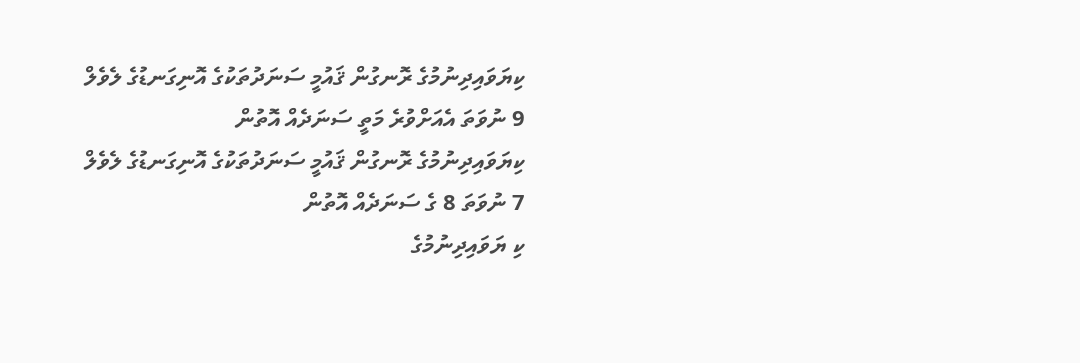ކިޔަވައިދިނުމުގެ ރޮނގުން ޤައުމީ ސަނަދުތަކުގެ އޮނިގަނޑުގެ ލެވެލް 9 ނުވަތަ އެއަށްވުރެ މަތީ ސަނަދެއް އޮތުން
ކިޔަވައިދިނުމުގެ ރޮނގުން ޤައުމީ ސަނަދުތަކުގެ އޮނިގަނޑުގެ ލެވެލް 7 ނުވަތަ 8 ގެ ސަނަދެއް އޮތުން
ކި ޔަވައިދިނުމުގެ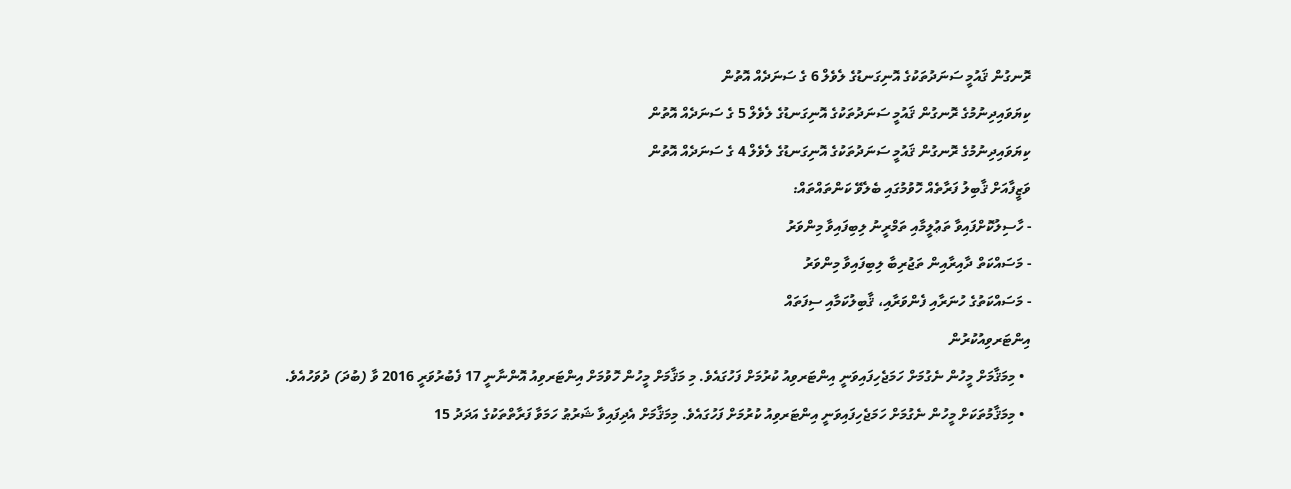ރޮނގުން ޤައުމީ ސަނަދުތަކުގެ އޮނިގަނޑުގެ ލެވެލް 6 ގެ ސަނަދެއް އޮތުން
ކިޔަވައިދިނުމުގެ ރޮނގުން ޤައުމީ ސަނަދުތަކުގެ އޮނިގަނޑުގެ ލެވެލް 5 ގެ ސަނަދެއް އޮތުން
ކިޔަވައިދިނުމުގެ ރޮނގުން ޤައުމީ ސަނަދުތަކުގެ އޮނިގަނޑުގެ ލެވެލް 4 ގެ ސަނަދެއް އޮތުން
ވަޒީފާއަށް ޤާބިލު ފަރާތެއް ހޮވުމުގައި ބެލެވޭ ކަންތައްތައް:
- ހާސިލުކޮށްފައިވާ ތަޢުލީމާއި ތަމްރީނު ލިބިފައިވާ މިންވަރު
- މަސައްކަތް ދާއިރާއިން ތަޖުރިބާ ލިބިފައިވާ މިންވަރު
- މަސައްކަތުގެ ހުނަރާއި ފެންވަރާއި، ޤާބިލުކަމާއި ސިފަތައް
އިންޓަރވިއުކުރުން
  • މިމަޤާމަށް މީހުން ނެގުމަށް ހަމަޖެހިފައިވަނީ އިންޓަރވިއު ކުރުމަށް ފަހުގައެވެ. މި މަޤާމަށް މީހުން ހޮވުމަށް އިންޓަރވިއު އޮންނާނީ 17 ފެބުރުވަރީ 2016 ވާ (ބުދަ) ދުވަހުއެވެ.
  • މިމަޤާމުތަކަށް މީހުން ނެގުމަށް ހަމަޖެހިފައިވަނީ އިންޓަރވިއު ކުރުމަށް ފަހުގައެވެ. މިމަޤާމަށް އެދިފައިވާ ޝަރުޠު ހަމަވާ ފަރާތްތަކުގެ އަދަދު 15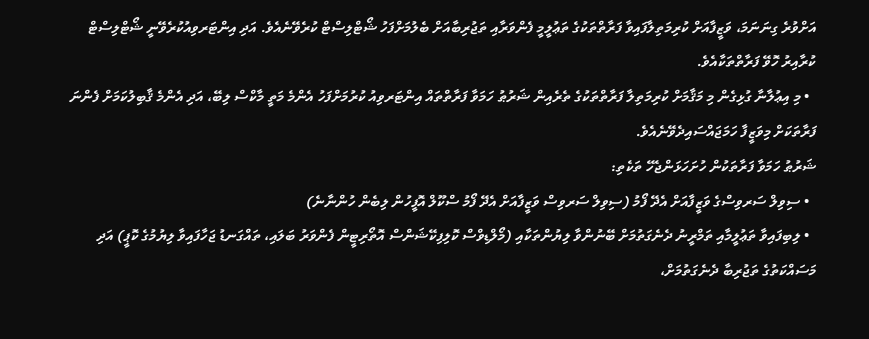އަށްވުރެ ގިނަނަމަ، ވަޒީފާއަށް ކުރިމަތިލާފައިވާ ފަރާތްތަކުގެ ތަޢުލީމީ ފެންވަރާއި ތަޖުރިބާއަށް ބެލުމަށްފަހު ޝޯޓްލިސްޓް ކުރެވޭނެއެވެ. އަދި އިންޓަރވިއުކުރެވޭނީ ޝޯޓްލިސްޓް ކުރާއިރު ހޮވޭ ފަރާތްތަކާއެވެ.
  • މި އިޢުލާނާ ގުޅިގެން މި މަޤާމަށް ކުރިމަތިލާ ފަރާތްތަކުގެ ތެރެއިން ޝަރުޠު ހަމަވާ ފަރާތްތައް އިންޓަރވިއު ކުރުމަށްފަހު އެންމެ މަތީ މާކްސް ލިބޭ، އަދި އެންމެ ޤާބިލުކަމަށް ފެންނަ ފަރާތަކަށް މިވަޒީފާ ހަމަޖައްސައިދެވޭނެއެވެ.
ޝަރުޠު ހަމަވާ ފަރާތަކުން ހުށަހަޅަންޖެހޭ ތަކެތި:
  • ސިވިލް ސަރވިސްގެ ވަޒީފާއަށް އެދޭ ފޯމު (ސިވިލް ސަރވިސް ވަޒީފާއަށް އެދޭ ފޯމު ސްކޫލް އޮފީހުން ލިބެން ހުންނާނެ)
  • ލިބިފައިވާ ތަޢުލީމާއި ތަމްރީނު ދެނެގަތުމަށް ބޭނުންވާ ލިޔުންތަކާއި (މޯލްޑިވްސް ކޮލިފިކޭޝަންސް އޮތޯރިޓީން ފެންވަރު ބަލައި، ތައްގަނޑު ޖަހާފައިވާ ލިޔުމުގެ ކޮޕީ) އަދި މަސައްކަތުގެ ތަޖުރިބާ ދެނެގަތުމަށް،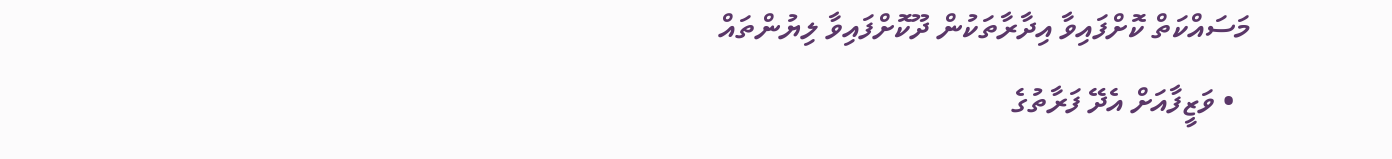މަސައްކަތް ކޮށްފައިވާ އިދާރާތަކުން ދޫކޮށްފައިވާ ލިޔުންތައް
  • ވަޒީފާއަށް އެދޭ ފަރާތުގެ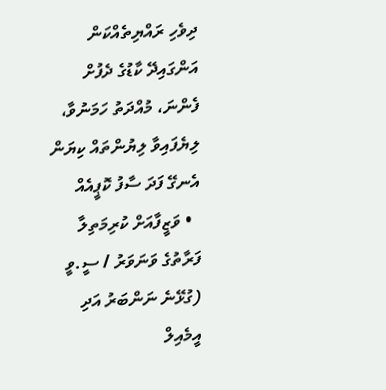ދިވެހި ރައްޔިތެއްކަން އަންގައިދޭ ކާޑުގެ ދެފުށް ފެންނަ، މުއްދަތު ހަމަނުވާ، ލިޔެފައިވާ ލިޔުންތައް ކިޔަން އެނގޭ ފަދަ ސާފު ކޮޕީއެއް
  • ވަޒީފާއަށް ކުރިމަތިލާ ފަރާތުގެ ވަނަވަރު / ސީ.ވީ (ގުޅޭނެ ނަންބަރު އަދި އީމެއިލް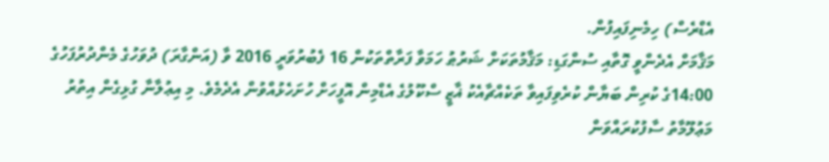އެޑްރެސް) ހިމެނިފައިފުން.
މަޤާމަށް އެދެންވީ ގޮތާއި ސުންގަޑި: މަޤާމުތަކަށް ޝަރުޠު ހަމަވާ ފަރާތްތަކުން 16 ފެބުރުވަރީ 2016 ވާ (އަންގާރަ) ދުވަހުގެ މެންދުރުފަހުގެ 14:00ގެ ކުރިން ބަޔާން ކުރެވިފައިވާ ތަކެއްޗާއެކު ޣާޒީ ސްކޫލުގެ އެޑްމިން އޮފީހަށް ހުށަހެޅުއްވުން އެދެމެވެ. މި އިޢުލާނާ ގުޅިގެން އިތުރު މަޢުލޫމާތު ސާފުކުރައްވަން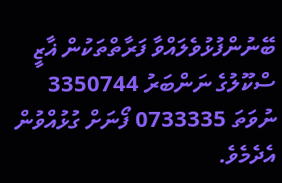ބޭނުންފުޅުވެލައްވާ ފަރާތްތަކުން ޣާޒީ ސްކޫލުގެ ނަންބަރު 3350744 ނުވަތަ 0733335 ފޯނަށް ގުޅުއްވުން އެދެމެވެ.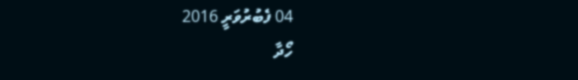04 ފެބުރުވަރީ 2016
ހޯދާ